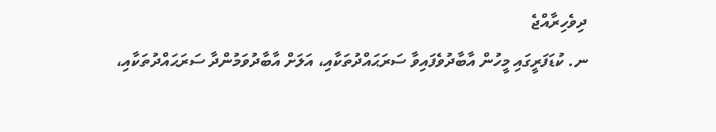ދިވެހިރާއްޖެ
ނ. ކުޑަފަރީގައި މީހުން އާބާދުވެފައިވާ ސަރަޙައްދުތަކާއި، އަލަށް އާބާދުވަމުންދާ ސަރަޙައްދުތަކާއި،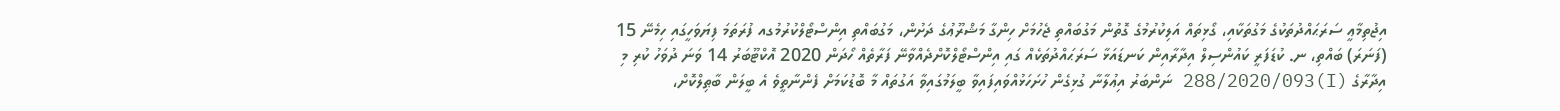އިޖުތިމާޢީ ސަރަޙައްދުތަކުގެ މަގުތަކާއި، ގޯޅިތައް އަލިކުރުމުގެ ގޮތުން މަގުބައްތި ޖެހުމަށް ހިންގާ މަޝްރޫޢުގެ ދަށުން، މަގުބައްތި އިންސްޓޯލްކުރުމުގއ ފުރަތަމަ ފިޔަވަހީގައި ހިމެނޭ 15 (ފަނަރަ) ބައްތި، ނ. ކުޑަފަރީ ކައުންސިލް އިދާރާއިން ކަނޑައަޅާ ސަރަޙައްދުތަކެއް ގައި އިންސްޓޯލްކޮށްދެއްވާނޭ ފަރާތެއް ހޯދަން 2020 އޮކްޓޫބަރު 14 ވަނަ ދުވަހު ކުރި މި އިދާރާގެ (I)288/2020/093 ނަންބަރު އިޢުލާނާ ގުޅިގެން ހުށަހަޅުއްވައިފައިވާ ބީލަމުގައިވާ އަގުތައް މާ ބޮޑުކަމަށް ފެންނާތީވެ އެ ބީލަން ބާޠިލްކޮށް،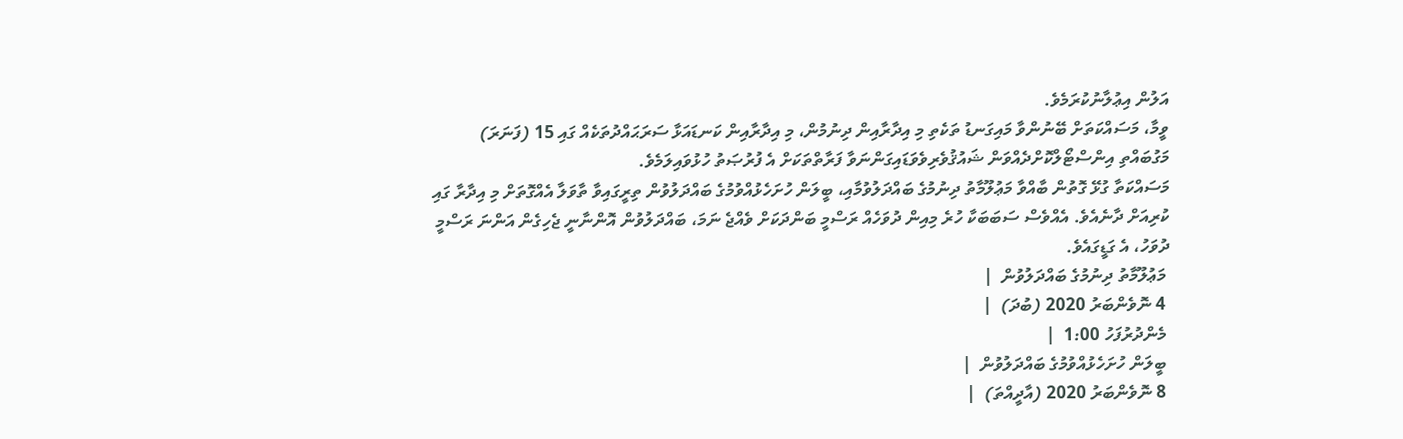އަލުން އިޢުލާނުކުރަމެވެ.
ވީމާ، މަސައްކަތަށް ބޭނުންވާ މައިގަނޑު ތަކެތި މި އިދާރާއިން ދިނުމުން، މި އިދާރާއިން ކަނޑައަޅާ ސަރަޙައްދުތަކެއް ގައި 15 (ފަނަރަ) މަގުބައްތި އިންސްޓޯލްކޮށްދެއްވަން ޝައުޤުވެރިވެވަޑައިގަންނަވާ ފަރާތްތަކަށް އެ ފުރުޞަތު ހުޅުވައިލަމެވެ.
މަސައްކަތާ ގުޅޭ ގޮތުން ބާއްވާ މަޢުލޫމާތު ދިނުމުގެ ބައްދަލުވުމާއި، ބީލަން ހުށަހެޅުއްވުމުގެ ބައްދަލުވުން ތިރީގައިވާ ތާވަލާ އެއްގޮތަށް މި އިދާރާ ގައި ކުރިއަށް ދާނެއެވެ. އެއްވެސް ސަބަބަކާ ހުރެ މިއިން ދުވަހެއް ރަސްމީ ބަންދަކަށް ވެއްޖެ ނަމަ، ބައްދަލުވުން އޮންނާނީ ޖެހިގެން އަންނަ ރަސްމީ ދުވަހު، އެ ގަޑީގައެވެ.
 މަޢުލޫމާތު ދިނުމުގެ ބައްދަލުވުން  |
 4 ނޮވެންބަރު 2020 (ބުދަ)  |
 މެންދުރުފަހު 1:00  |
 ބީލަން ހުށަހެޅުއްވުމުގެ ބައްދަލުވުން  |
 8 ނޮވެންބަރު 2020 (އާދީއްތަ)  |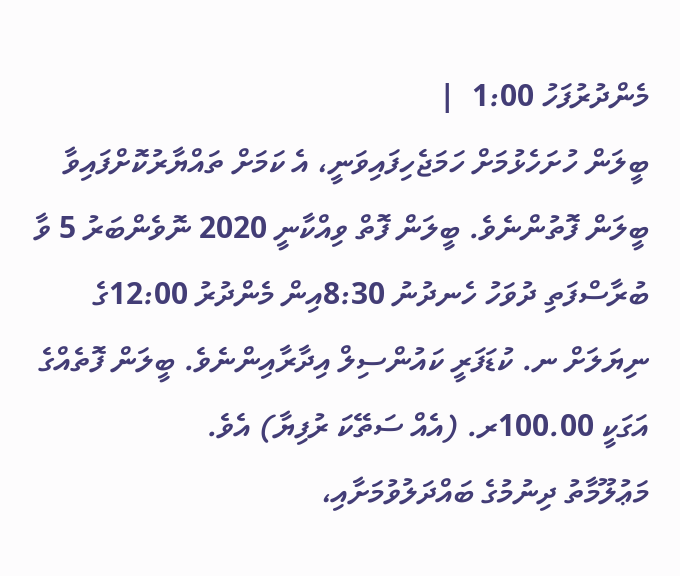މެންދުރުފަހު 1:00  |
ބީލަން ހުށަހެޅުމަށް ހަމަޖެހިފައިވަނީ، އެ ކަމަށް ތައްޔާރުކޮށްފައިވާ ބީލަން ފޮތުންނެވެ. ބީލަން ފޮތް ވިއްކާނީ 2020 ނޮވެންބަރު 5 ވާ ބުރާސްފަތި ދުވަހު ހެނދުނު 8:30އިން މެންދުރު 12:00ގެ ނިޔަލަށް ނ. ކުޑަފަރީ ކައުންސިލް އިދާރާއިންނެވެ. ބީލަން ފޮތެއްގެ އަގަކީ 100.00ރ. (އެއް ސަތޭކަ ރުފިޔާ) އެވެ.
މަޢުލޫމާތު ދިނުމުގެ ބައްދަލުވުމަށާއި،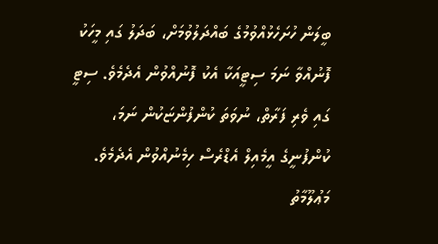ބީލަން ހުށަހެޅުއްވުމުގެ ބައްދަލުވުމަށް، ބަދަލު ގައި މީހަކު ފޮނުއްވާ ނަމަ ސިޓީއަކާ އެކު ފޮނުއްވުން އެދެމެވެ. ސިޓީ ގައި ވެރި ފަރާތް، ނުވަތަ ކުންފުންޏަކުން ނަމަ، ކުންފުނީގެ އީމެއިލް އެޑްރެސް ހިމެނުއްވުން އެދެމެވެ. މަޢުލޫމާތު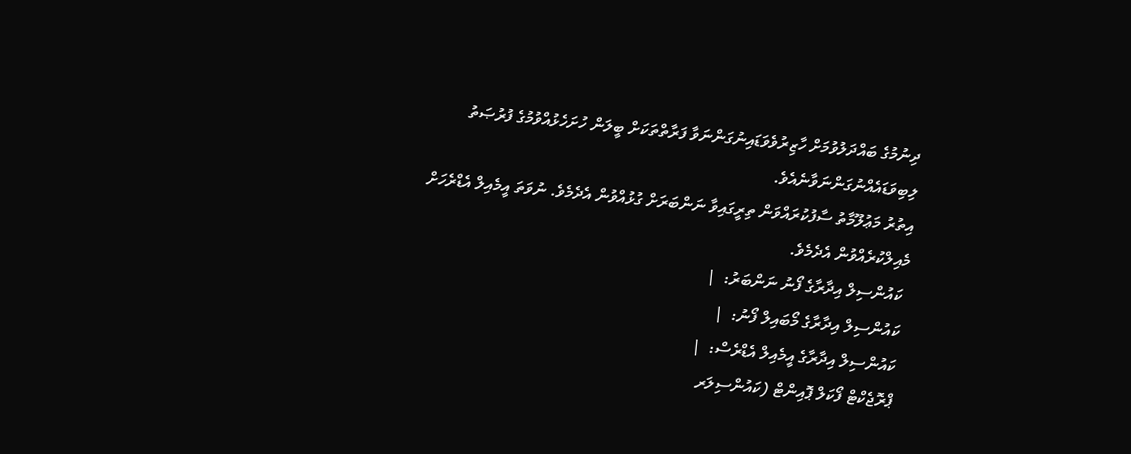ދިނުމުގެ ބައްދަލުވުމަށް ހާޒިރުވެވަޑައިނުގަންނަވާ ފަރާތްތަކަށް ބީލަން ހުށަހެޅުއްވުމުގެ ފުރުޞަތު ލިބިވަޑައެއްނުގަންނަވާނެއެވެ.
އިތުރު މަޢުލޫމާތު ސާފުކުރައްވަން ތިރީގައިވާ ނަންބަރަށް ގުޅުއްވުން އެދެމެވެ. ނުވަތަ އީމެއިލް އެޑްރެހަށް މެއިލްކުރެއްވުން އެދެމެވެ.
 ކައުންސިލް އިދާރާގެ ފޯނު ނަންބަރު:  |
 ކައުންސިލް އިދާރާގެ މޯބައިލް ފޯނު:  |
 ކައުންސިލް އިދާރާގެ އީމެއިލް އެޑްރެސް:  |
 ޕްރޮޖެކްޓް ފޯކަލް ޕޮއިންޓް (ކައުންސިލަރ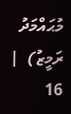މުޙައްމަދު ރަމީޒު)  |
16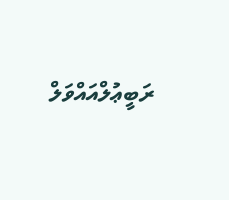ރަބީޢުލްއައްވަލް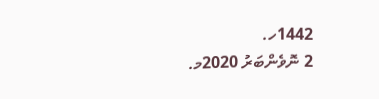1442ހ.
2 ނޮވެންބަރު 2020މ.